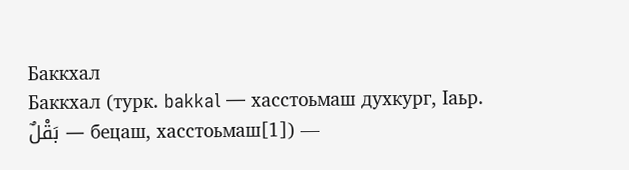Баккхал
Баккхал (турк. bakkal — хасстоьмаш духкург, Ӏаьр. بَقْلٌ — бецаш, хасстоьмаш[1]) —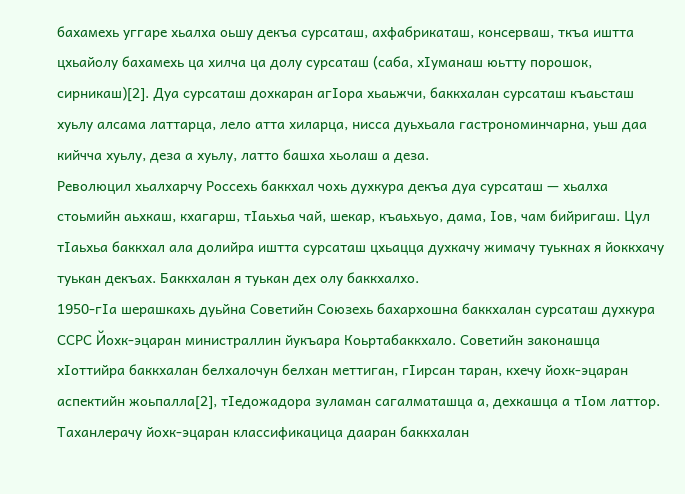бахамехь уггаре хьалха оьшу декъа сурсаташ, ахфабрикаташ, консерваш, ткъа иштта цхьайолу бахамехь ца хилча ца долу сурсаташ (саба, хӀуманаш юьтту порошок, сирникаш)[2]. Дуа сурсаташ дохкаран агӀора хьаьжчи, баккхалан сурсаташ къаьсташ хуьлу алсама латтарца, лело атта хиларца, нисса дуьхьала гастрономинчарна, уьш даа кийчча хуьлу, деза а хуьлу, латто башха хьолаш а деза.
Революцил хьалхарчу Россехь баккхал чохь духкура декъа дуа сурсаташ — хьалха стоьмийн аьхкаш, кхагарш, тӀаьхьа чай, шекар, къаьхьуо, дама, Ӏов, чам бийригаш. Цул тӀаьхьа баккхал ала долийра иштта сурсаташ цхьацца духкачу жимачу туькнах я йоккхачу туькан декъах. Баккхалан я туькан дех олу баккхалхо.
1950-гӀа шерашкахь дуьйна Советийн Союзехь бахархошна баккхалан сурсаташ духкура ССРС Йохк-эцаран министраллин йукъара Коьртабаккхало. Советийн законашца хӀоттийра баккхалан белхалочун белхан меттиган, гӀирсан таран, кхечу йохк-эцаран аспектийн жоьпалла[2], тӀедожадора зуламан сагалматашца а, дехкашца а тӀом латтор.
Таханлерачу йохк-эцаран классификацица дааран баккхалан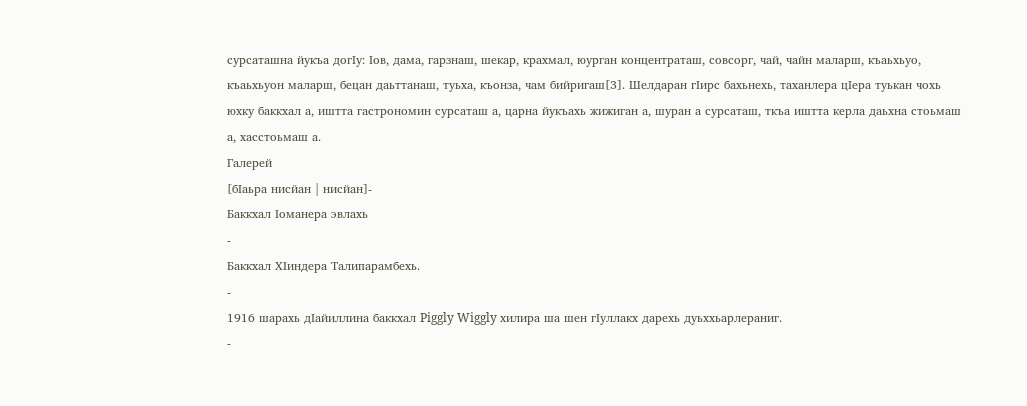сурсаташна йукъа догӀу: Ӏов, дама, гарзнаш, шекар, крахмал, юурган концентраташ, совсорг, чай, чайн маларш, къаьхьуо, къаьхьуон маларш, бецан даьттанаш, туьха, къонза, чам бийригаш[3]. Шелдаран гӀирс бахьнехь, таханлера цӀера туькан чохь юхку баккхал а, иштта гастрономин сурсаташ а, царна йукъахь жижиган а, шуран а сурсаташ, ткъа иштта керла даьхна стоьмаш а, хасстоьмаш а.
Галерей
[бӀаьра нисйан | нисйан]-
Баккхал Ӏоманера эвлахь
-
Баккхал ХӀиндера Талипарамбехь.
-
1916 шарахь дӀайиллина баккхал Piggly Wiggly хилира ша шен гӀуллакх дарехь дуьххьарлераниг.
-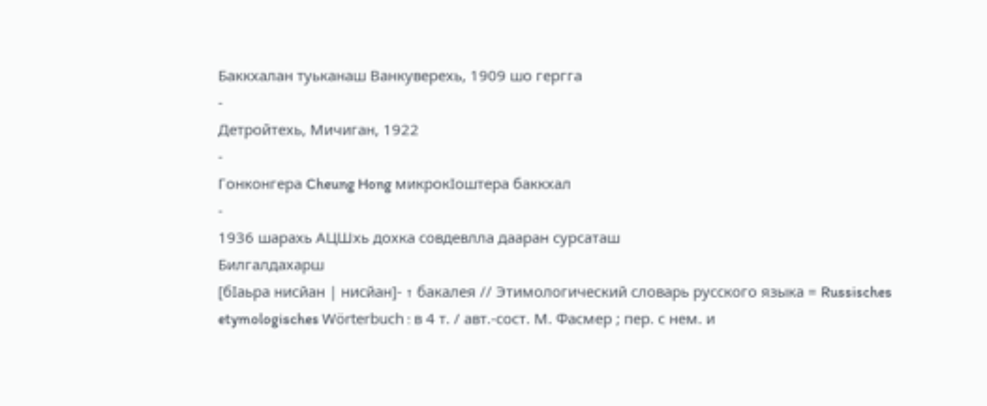Баккхалан туьканаш Ванкуверехь, 1909 шо гергга
-
Детройтехь, Мичиган, 1922
-
Гонконгера Cheung Hong микрокӀоштера баккхал
-
1936 шарахь АЦШхь дохка совдевлла дааран сурсаташ
Билгалдахарш
[бӀаьра нисйан | нисйан]- ↑ бакалея // Этимологический словарь русского языка = Russisches etymologisches Wörterbuch : в 4 т. / авт.-сост. М. Фасмер ; пер. с нем. и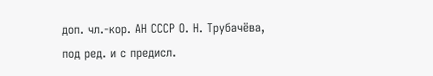доп. чл.‑кор. АН СССР О. Н. Трубачёва, под ред. и с предисл.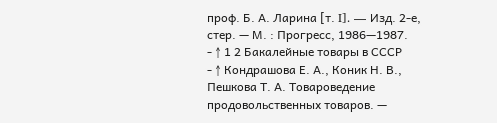проф. Б. А. Ларина [т. I]. — Изд. 2-е, стер. — М. : Прогресс, 1986—1987.
- ↑ 1 2 Бакалейные товары в СССР
- ↑ Кондрашова Е. А., Коник Н. В., Пешкова Т. А. Товароведение продовольственных товаров. —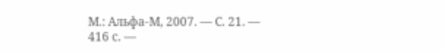М.: Альфа-М, 2007. — С. 21. — 416 с. —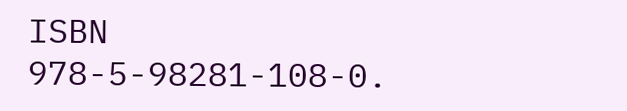ISBN 978-5-98281-108-0.